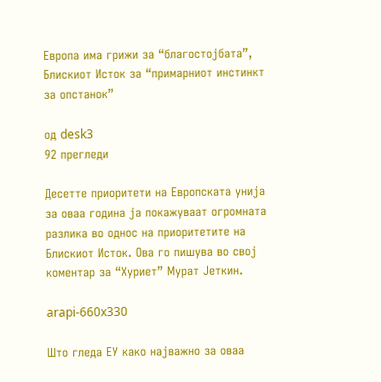Европа има грижи за “благостојбата”, Блискиот Исток за “примарниот инстинкт за опстанок”

од desk3
92 прегледи

Десетте приоритети на Европската унија за оваа година ја покажуваат огромната разлика во однос на приоритетите на Блискиот Исток. Ова го пишува во свој коментар за “Хуриет” Мурат Јеткин.

arapi-660x330

Што гледа ЕУ како најважно за оваа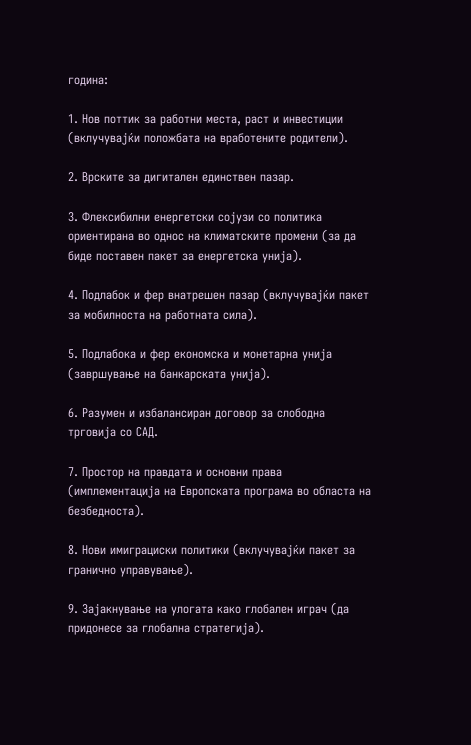година:

1. Нов поттик за работни места, раст и инвестиции (вклучувајќи положбата на вработените родители).

2. Врските за дигитален единствен пазар.

3. Флексибилни енергетски сојузи со политика ориентирана во однос на климатските промени (за да биде поставен пакет за енергетска унија).

4. Подлабок и фер внатрешен пазар (вклучувајќи пакет за мобилноста на работната сила).

5. Подлабока и фер економска и монетарна унија (завршување на банкарската унија).

6. Разумен и избалансиран договор за слободна трговија со САД.

7. Простор на правдата и основни права (имплементација на Европската програма во областа на безбедноста).

8. Нови имиграциски политики (вклучувајќи пакет за гранично управување).

9. Зајакнување на улогата како глобален играч (да придонесе за глобална стратегија).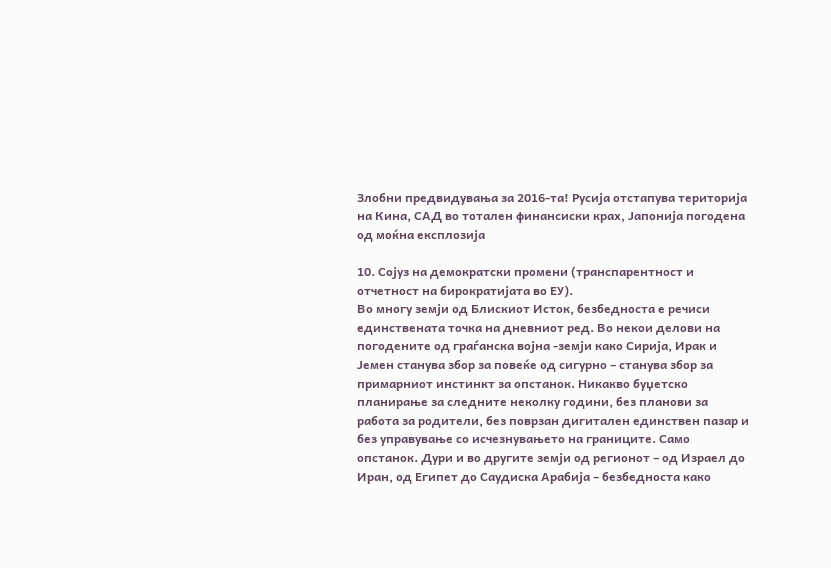Злобни предвидувања за 2016-та! Русија отстапува територија на Кина, САД во тотален финансиски крах, Јапонија погодена од моќна експлозија

10. Сојуз на демократски промени (транспарентност и отчетност на бирократијата во ЕУ).
Во многу земји од Блискиот Исток, безбедноста е речиси единствената точка на дневниот ред. Во некои делови на погодените од граѓанска војна -земји како Сирија, Ирак и Јемен станува збор за повеќе од сигурно – станува збор за примарниот инстинкт за опстанок. Никакво буџетско планирање за следните неколку години, без планови за работа за родители, без поврзан дигитален единствен пазар и без управување со исчезнувањето на границите. Само опстанок. Дури и во другите земји од регионот – од Израел до Иран, од Египет до Саудиска Арабија – безбедноста како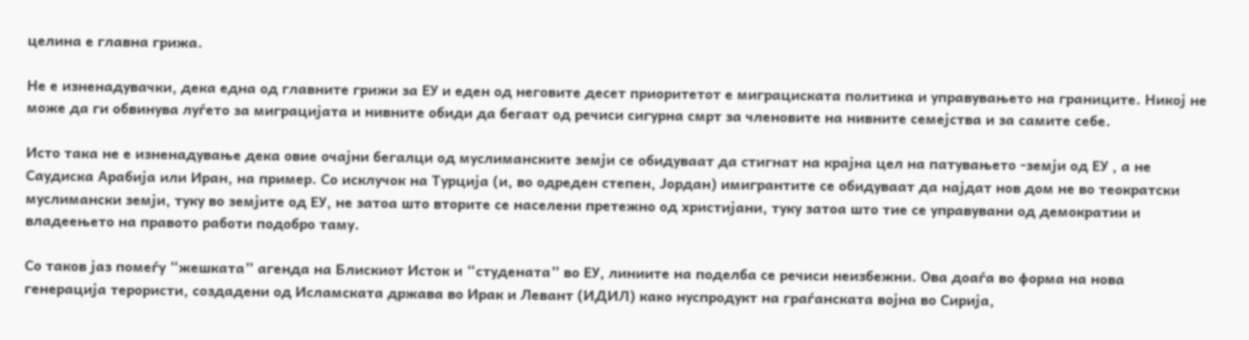целина е главна грижа.

Не е изненадувачки, дека една од главните грижи за ЕУ и еден од неговите десет приоритетот е миграциската политика и управувањето на границите. Никој не може да ги обвинува луѓето за миграцијата и нивните обиди да бегаат од речиси сигурна смрт за членовите на нивните семејства и за самите себе.

Исто така не е изненадување дека овие очајни бегалци од муслиманските земји се обидуваат да стигнат на крајна цел на патувањето -земји од ЕУ , а не Саудиска Арабија или Иран, на пример. Со исклучок на Турција (и, во одреден степен, Јордан) имигрантите се обидуваат да најдат нов дом не во теократски муслимански земји, туку во земјите од ЕУ, не затоа што вторите се населени претежно од христијани, туку затоа што тие се управувани од демократии и владеењето на правото работи подобро таму.

Со таков јаз помеѓу “жешката” агенда на Блискиот Исток и “студената” во ЕУ, линиите на поделба се речиси неизбежни. Ова доаѓа во форма на нова генерација терористи, создадени од Исламската држава во Ирак и Левант (ИДИЛ) како нуспродукт на граѓанската војна во Сирија,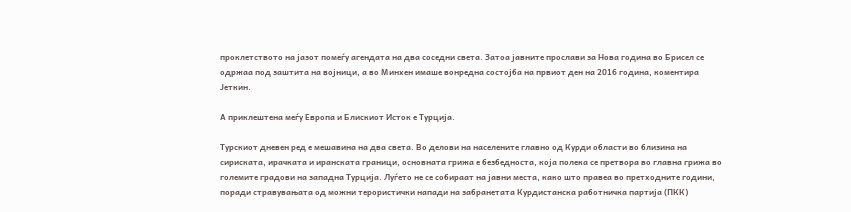проклетството на јазот помеѓу агендата на два соседни света. Затоа јавните прослави за Нова година во Брисел се одржаа под заштита на војници, а во Минхен имаше вонредна состојба на првиот ден на 2016 година, коментира Јеткин.

А приклештена меѓу Европа и Блискиот Исток е Турција.

Турскиот дневен ред е мешавина на два света. Во делови на населените главно од Курди области во близина на сириската, ирачката и иранската граници, основната грижа е безбедноста, која полека се претвора во главна грижа во големите градови на западна Турција. Луѓето не се собираат на јавни места, како што правеа во претходните години, поради стравувањата од можни терористички напади на забранетата Курдистанска работничка партија (ПКК)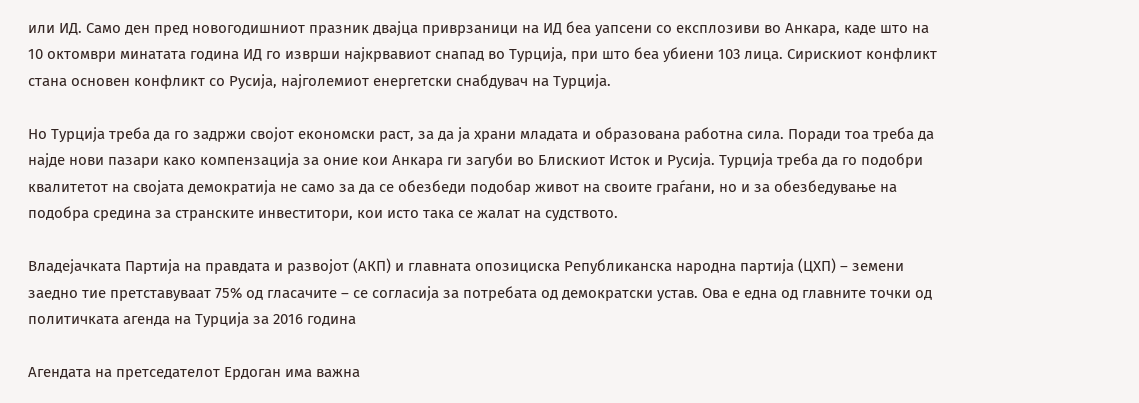или ИД. Само ден пред новогодишниот празник двајца приврзаници на ИД беа уапсени со експлозиви во Анкара, каде што на 10 октомври минатата година ИД го изврши најкрвавиот снапад во Турција, при што беа убиени 103 лица. Сирискиот конфликт стана основен конфликт со Русија, најголемиот енергетски снабдувач на Турција.

Но Турција треба да го задржи својот економски раст, за да ја храни младата и образована работна сила. Поради тоа треба да најде нови пазари како компензација за оние кои Анкара ги загуби во Блискиот Исток и Русија. Турција треба да го подобри квалитетот на својата демократија не само за да се обезбеди подобар живот на своите граѓани, но и за обезбедување на подобра средина за странските инвеститори, кои исто така се жалат на судството.

Владејачката Партија на правдата и развојот (АКП) и главната опозициска Републиканска народна партија (ЦХП) – земени заедно тие претставуваат 75% од гласачите – се согласија за потребата од демократски устав. Ова е една од главните точки од политичката агенда на Турција за 2016 година

Агендата на претседателот Ердоган има важна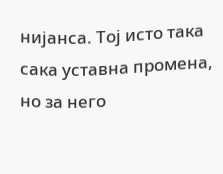нијанса. Тој исто така сака уставна промена, но за него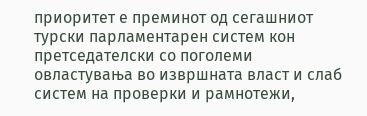приоритет е преминот од сегашниот турски парламентарен систем кон претседателски со поголеми овластувања во извршната власт и слаб систем на проверки и рамнотежи,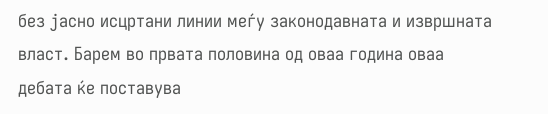без јасно исцртани линии меѓу законодавната и извршната власт. Барем во првата половина од оваа година оваа дебата ќе поставува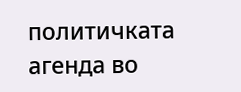политичката агенда во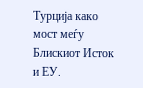Турција како мост меѓу Блискиот Исток и ЕУ.